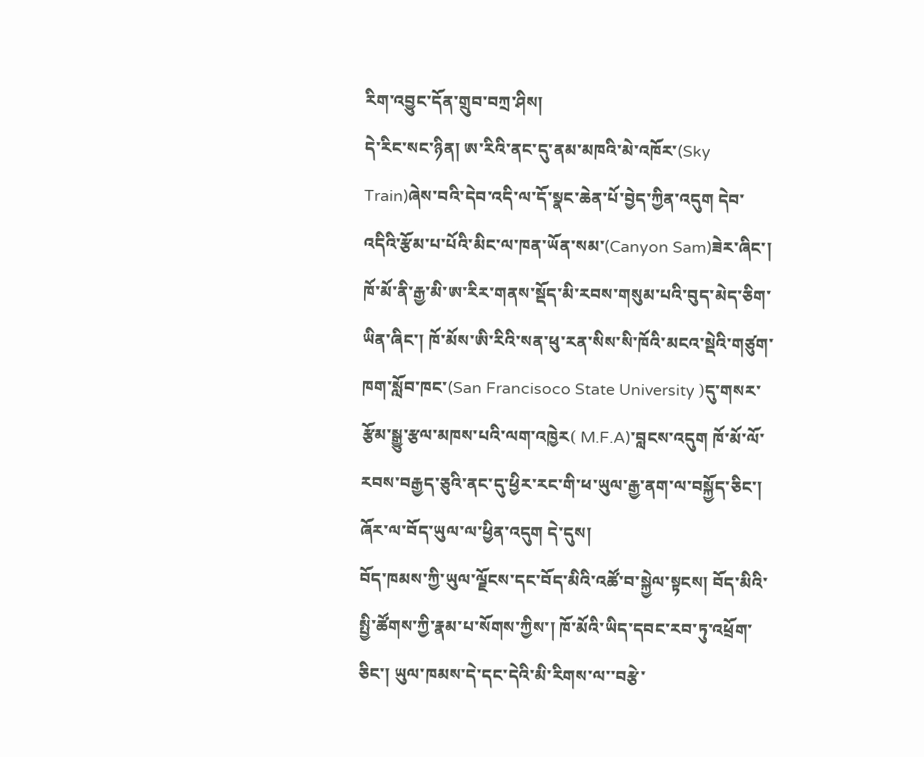རིག་འབྱུང་དོན་གྲུབ་བཀྲ་ཤིས།
དེ་རིང་སང་ཉིན། ཨ་རིའི་ནང་དུ་ནམ་མཁའི་མེ་འཁོར་(Sky Train)ཞེས་བའི་དེབ་འདི་ལ་དོ་སྣང་ཆེན་པོ་བྱེད་ཀྱིན་འདུག དེབ་འདིའི་རྩོམ་པ་པོའི་མིང་ལ་ཁན་ཡོན་སམ་(Canyon Sam)ཟེར་ཞིང་། ཁོ་མོ་ནི་རྒྱ་མི་ཨ་རིར་གནས་སྡོད་མི་རབས་གསུམ་པའི་བུད་མེད་ཅིག་ཡིན་ཞིང་། ཁོ་མོས་ཨི་རིའི་སན་ཕུ་རན་སིས་སི་ཁོའི་མངའ་སྡེའི་གཙུག་ཁག་སློབ་ཁང་(San Francisoco State University )དུ་གསར་རྩོམ་སྒྱུ་རྩལ་མཁས་པའི་ལག་འཁྱེར( M.F.A)་བླངས་འདུག ཁོ་མོ་ལོ་རབས་བརྒྱད་ཅུའི་ནང་དུ་ཕྱིར་རང་གི་ཕ་ཡུལ་རྒྱ་ནག་ལ་བསྐྱོད་ཅིང་། ཞོར་ལ་བོད་ཡུལ་ལ་ཕྱིན་འདུག དེ་དུས།
བོད་ཁམས་ཀྱི་ཡུལ་ལྗོངས་དང་བོད་མིའི་འཚོ་བ་སྐྱེལ་སྟངས། བོད་མིའི་སྤྱི་ཚོགས་ཀྱི་རྣམ་པ་སོགས་ཀྱིས་། ཁོ་མོའི་ཡིད་དབང་རབ་ཏུ་འཕྲོག་ཅིང་། ཡུལ་ཁམས་དེ་དང་དེའི་མི་རིགས་ལ་་བརྩེ་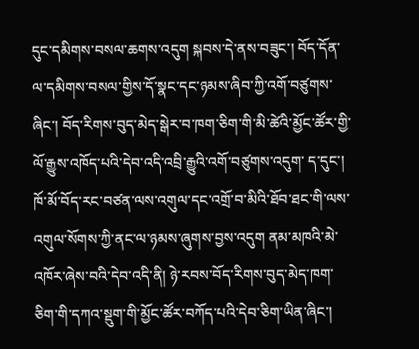དུང་དམིགས་བསལ་ཆགས་འདུག སྐབས་དེ་ནས་བཟུང་། བོད་དོན་ལ་དམིགས་བསལ་གྱིས་དོ་སྣང་དང་ཉམས་ཞིབ་ཀྱི་འགོ་བཙུགས་ཞིང་། བོད་རིགས་བུད་མེད་སྒེར་བ་ཁག་ཅིག་གི་མི་ཚེའི་མྱོང་ཚོར་གྱི་ལོ་རྒྱུས་འཁོད་པའི་དེབ་འདི་འབྲི་རྒྱུའི་འགོ་བཙུགས་འདུག་ ད་དུང་། ཁོ་མོ་བོད་རང་བཙན་ལས་འགུལ་དང་འགྲོ་བ་མིའི་ཐོབ་ཐང་གི་ལས་འགུལ་སོགས་ཀྱི་ནང་ལ་ཉམས་ཞུགས་བྱས་འདུག ནམ་མཁའི་མེ་འཁོར་ཞེས་བའི་དེབ་འདི་ནི། ཉེ་རབས་བོད་རིགས་བུད་མེད་ཁག་ཅིག་གི་དཀའ་སྡུག་གི་མྱོང་ཚོར་བཀོད་པའི་དེབ་ཅིག་ཡིན་ཞིང་།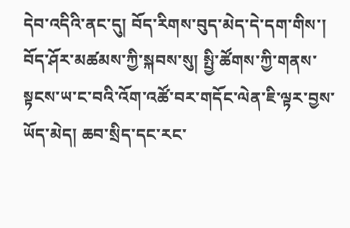དེབ་འདིའི་ནང་དུ། བོད་རིགས་བུད་མེད་དེ་དག་གིས་། བོད་ཤོར་མཚམས་ཀྱི་སྐབས་སུ། སྤྱི་ཚོགས་ཀྱི་གནས་སྟངས་ཡ་ང་བའི་འོག་འཚོ་བར་གདོང་ལེན་ཇི་ལྟར་བྱས་ཡོད་མེད། ཆབ་སྲིད་དང་རང་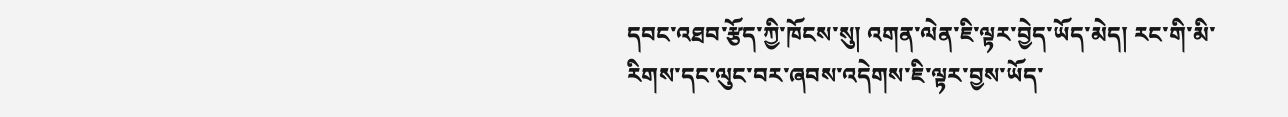དབང་འཐབ་རྩོད་ཀྱི་ཁོངས་སུ། འགན་ལེན་ཇི་ལྟར་བྱེད་ཡོད་མེད། རང་གི་མི་རིགས་དང་ལུང་བར་ཞབས་འདེགས་ཇི་ལྟར་བྱས་ཡོད་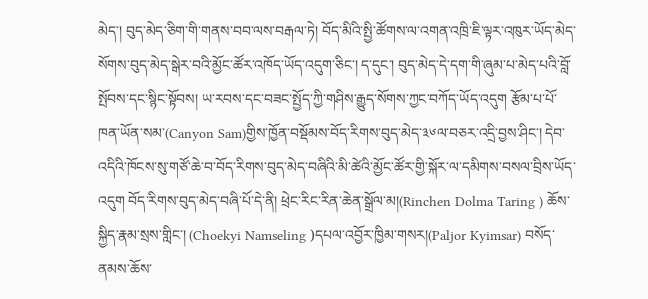མེད་། བུད་མེད་ཅིག་གི་གནས་བབ་ལས་བརྒལ་ཏེ། བོད་མིའི་སྤྱི་ཚོགས་ལ་འགན་འཁྲི་ཇི་ལྟར་འཁུར་ཡོད་མེད་སོགས་བུད་མེད་སྒེར་བའི་མྱོང་ཚོར་འཁོད་ཡོད་འདུག་ཅིང་། ད་དུང་། བུད་མེད་དེ་དག་གི་ཞུམ་པ་མེད་པའི་བློ་སྤོབས་དང་སྙིང་སྟོབས། ཡ་རབས་དང་བཟང་སྤྱོད་ཀྱི་གཤིས་རྒྱུད་སོགས་ཀྱང་བཀོད་ཡོད་འདུག རྩོམ་པ་པོ་ཁན་ཡོན་སམ་(Canyon Sam)གྱིས་ཁྱོན་བསྡོམས་བོད་རིགས་བུད་མེད་༣༦ལ་བཅར་འདྲི་བྱས་ཤིང་། དེབ་འདིའི་ཁོངས་སུ་གཙོ་ཆེ་བ་བོད་རིགས་བུད་མེད་བཞིའི་མི་ཚེའི་མྱོང་ཚོར་གྱི་སྐོར་ལ་དམིགས་བསལ་བྲིས་ཡོད་འདུག བོད་རིགས་བུད་མེད་བཞི་པོ་དེ་ནི། ཕྲེང་རིང་རིན་ཆེན་སྒྲོལ་མ།(Rinchen Dolma Taring ) ཆོས་སྐྱིད་རྣམ་སྲས་གླིང་། (Choekyi Namseling )དཔལ་འབྱོར་ཁྱིམ་གསར།(Paljor Kyimsar) བསོད་ནམས་ཆོས་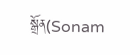སྒྲོན(Sonam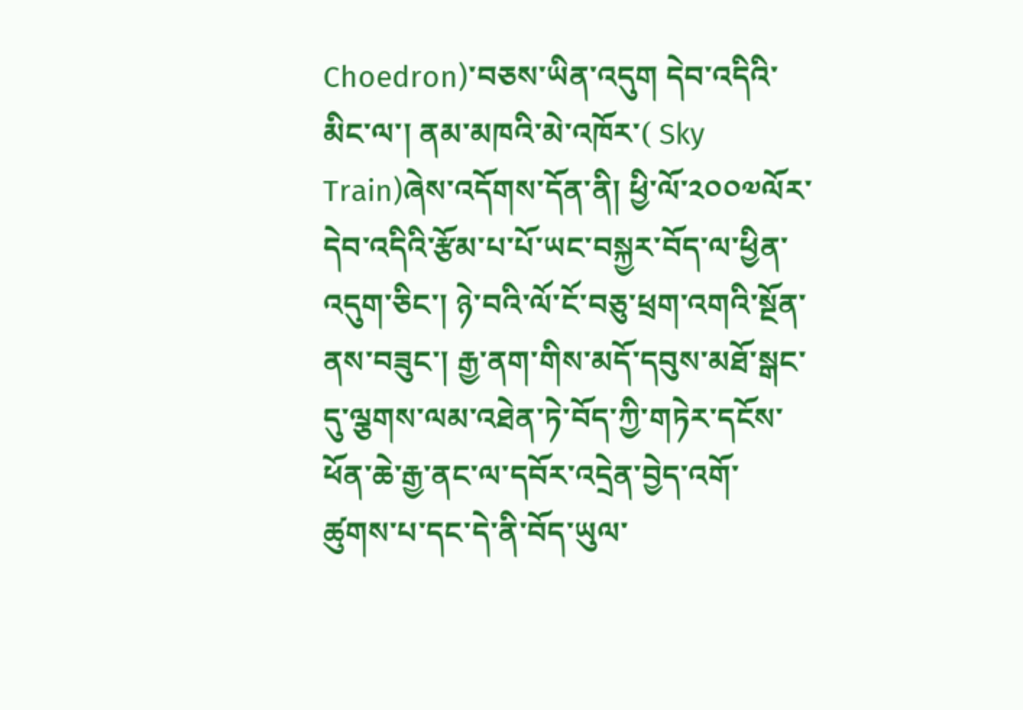Choedron)་བཅས་ཡིན་འདུག དེབ་འདིའི་མིང་ལ་། ནམ་མཁའི་མེ་འཁོར་( Sky Train)ཞེས་འདོགས་དོན་ནི། ཕྱི་ལོ་༢༠༠༧ལོར་དེབ་འདིའི་རྩོམ་པ་པོ་ཡང་བསྐྱར་བོད་ལ་ཕྱིན་འདུག་ཅིང་། ཉེ་བའི་ལོ་ངོ་བཅུ་ཕྲག་འགའི་སྔོན་ནས་བཟུང་། རྒྱ་ནག་གིས་མདོ་དབུས་མཐོ་སྒང་དུ་ལྕགས་ལམ་འཐེན་ཏེ་བོད་ཀྱི་གཏེར་དངོས་ཕོན་ཆེ་རྒྱ་ནང་ལ་དབོར་འདྲེན་བྱེད་འགོ་ཚུགས་པ་དང་དེ་ནི་བོད་ཡུལ་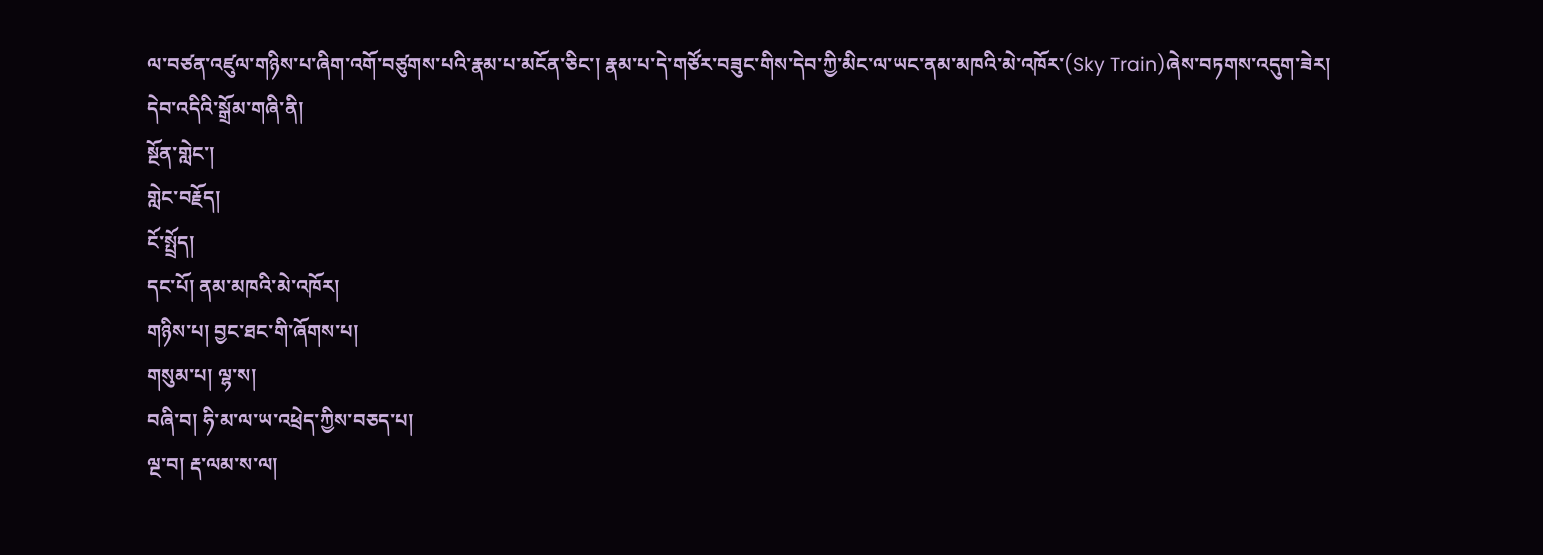ལ་བཙན་འཛུལ་གཉིས་པ་ཞིག་འགོ་བཙུགས་པའི་རྣམ་པ་མངོན་ཅིང་། རྣམ་པ་དེ་གཙོར་བཟུང་གིས་དེབ་ཀྱི་མིང་ལ་ཡང་ནམ་མཁའི་མེ་འཁོར་(Sky Train)ཞེས་བཏགས་འདུག་ཟེར།
དེབ་འདིའི་སྒྲོམ་གཞི་ནི།
སྔོན་གླེང་།
གླེང་བརྗོད།
ངོ་སྤྲོད།
དང་པོ། ནམ་མཁའི་མེ་འཁོར།
གཉིས་པ། བྱང་ཐང་གི་ཞོགས་པ།
གསུམ་པ། ལྷ་ས།
བཞི་བ། ཧི་མ་ལ་ཡ་འཕྲེད་ཀྱིས་བཅད་པ།
ལྔ་བ། རྡ་ལམ་ས་ལ།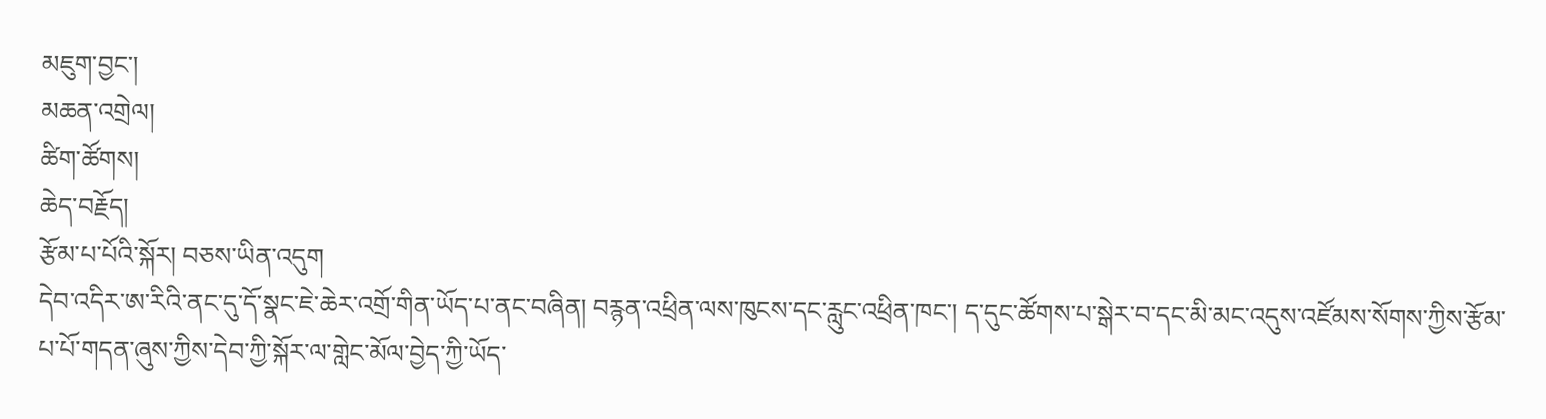མཇུག་བྱང་།
མཆན་འགྲེལ།
ཚིག་ཚོགས།
ཆེད་བརྗོད།
རྩོམ་པ་པོའི་སྐོར། བཅས་ཡིན་འདུག
དེབ་འདིར་ཨ་རིའི་ནང་དུ་དོ་སྣང་ཇེ་ཆེར་འགྲོ་གིན་ཡོད་པ་ནང་བཞིན། བརྙན་འཕྲིན་ལས་ཁུངས་དང་རླུང་འཕྲིན་ཁང་། ད་དུང་ཚོགས་པ་སྒེར་བ་དང་མི་མང་འདུས་འཛོམས་སོགས་ཀྱིས་རྩོམ་པ་པོ་གདན་ཞུས་ཀྱིས་དེབ་ཀྱི་སྐོར་ལ་གླེང་མོལ་བྱེད་ཀྱི་ཡོད་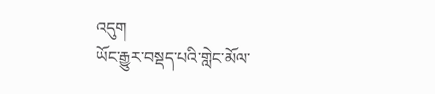འདུག
ཡོང་རྒྱུར་བསྡད་པའི་གླེང་མོལ་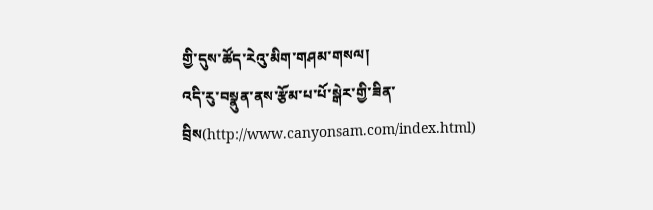གྱི་དུས་ཚོད་རེའུ་མིག་གཤམ་གསལ།
འདི་རུ་བསྣུན་ནས་རྩོམ་པ་པོ་སྒེར་གྱི་ཟིན་བྲིས(http://www.canyonsam.com/index.html)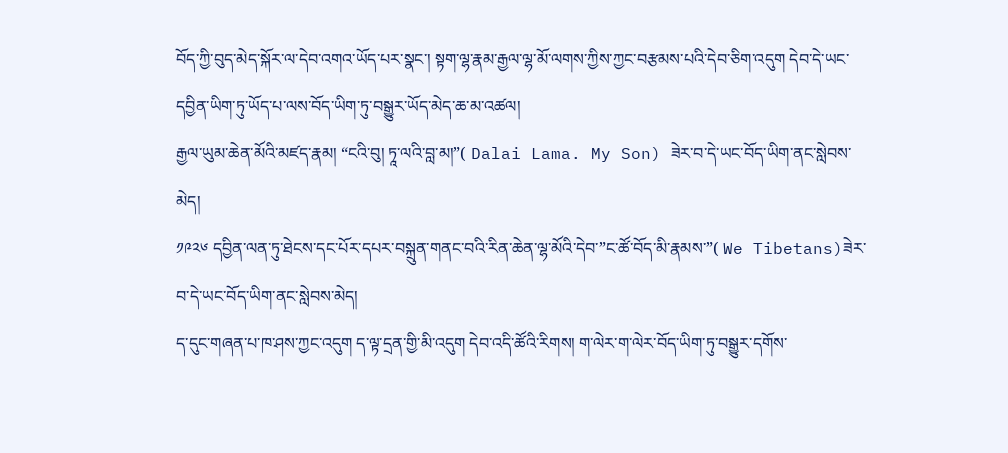བོད་ཀྱི་བུད་མེད་སྐོར་ལ་དེབ་འགའ་ཡོད་པར་སྣང་། སྟག་ལྷ་རྣམ་རྒྱལ་ལྷ་མོ་ལགས་ཀྱིས་ཀྱང་བརྩམས་པའི་དེབ་ཅིག་འདུག དེབ་དེ་ཡང་དབྱིན་ཡིག་ཏུ་ཡོད་པ་ལས་བོད་ཡིག་ཏུ་བསྒྱུར་ཡོད་མེད་ཆ་མ་འཚལ།
རྒྱལ་ཡུམ་ཆེན་མོའི་མཛད་རྣམ། “ངའི་བུ། ཏཱ་ལའི་བླ་མ།”( Dalai Lama. My Son) ཟེར་བ་དེ་ཡང་བོད་ཡིག་ནང་སླེབས་མེད།
༡༩༢༦ དབྱིན་ལན་ཏུ་ཐེངས་དང་པོར་དཔར་བསྐྲུན་གནང་བའི་རིན་ཆེན་ལྷ་མོའི་དེབ་”ང་ཚོ་བོད་མི་རྣམས་”( We Tibetans)ཟེར་བ་དེ་ཡང་བོད་ཡིག་ནང་སླེབས་མེད།
ད་དུང་གཞན་པ་ཁ་ཤས་ཀྱང་འདུག ད་ལྟ་དྲན་གྱི་མི་འདུག དེབ་འདི་ཚོའི་རིགས། ག་ལེར་ག་ལེར་བོད་ཡིག་ཏུ་བསྒྱུར་དགོས་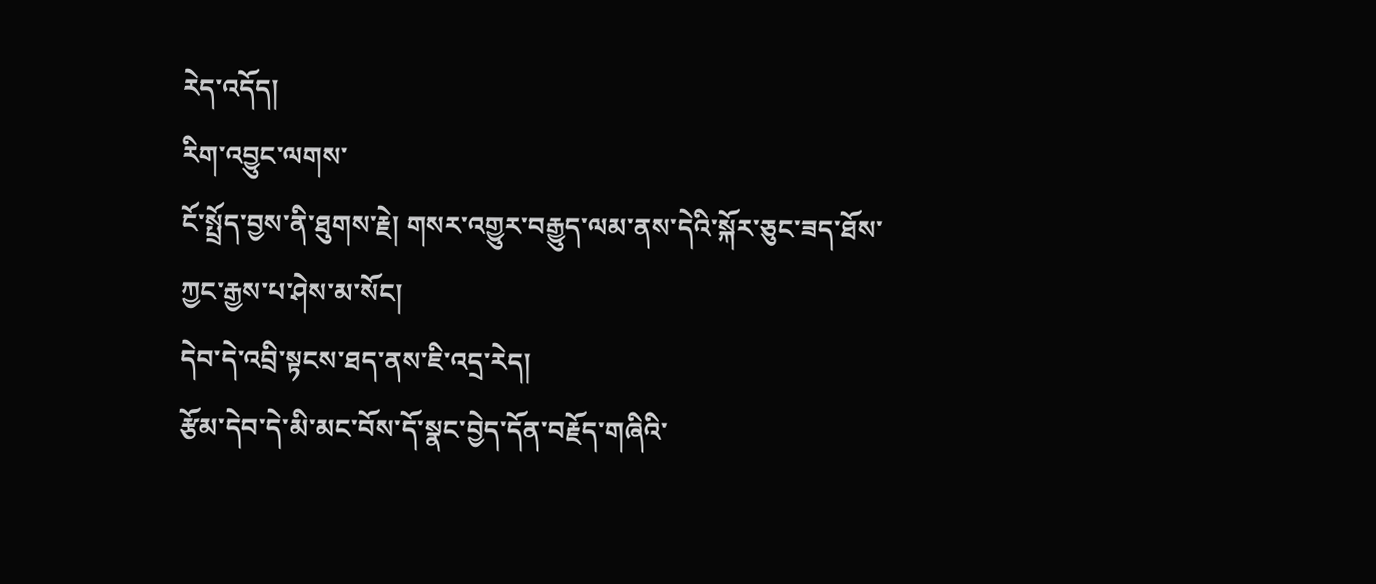རེད་འདོད།
རིག་འབྱུང་ལགས་
ངོ་སྤྲོད་བྱས་ནི་ཐུགས་རྗེ། གསར་འགྱུར་བརྒྱུད་ལམ་ནས་དེའི་སྐོར་ཅུང་ཟད་ཐོས་ཀྱང་རྒྱས་པ་ཤེས་མ་སོང།
དེབ་དེ་འབྲི་སྟངས་ཐད་ནས་ཇི་འདྲ་རེད།
རྩོམ་དེབ་དེ་མི་མང་བོས་དོ་སྣང་བྱེད་དོན་བརྗོད་གཞིའི་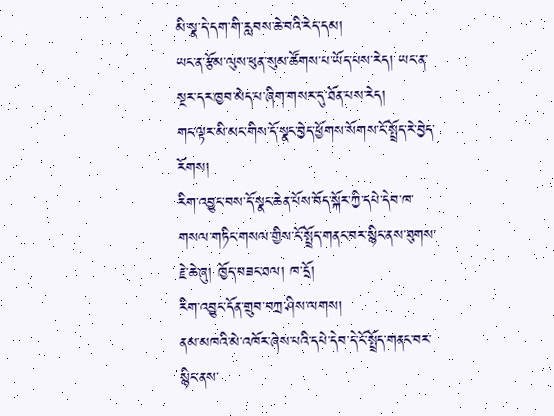མི་སྣ་དེ་དག་གི་རླབས་ཆེ་བའི་རེད་དམ།
ཡང་ན་རྩོམ་ལུས་ཕུན་སུམ་ཚོགས་པ་ཡོད་པས་རེད། ཡང་ན་སྔར་དར་ཁྱབ་མེད་པ་ཞིག་གསར་དུ་ཐོན་པས་རེད།
གང་ལྟར་མི་མང་གིས་དོ་སྣང་བྱེད་ཕྱོགས་སོགས་ངོ་སྤྲོད་རེ་བྱེད་རོགས།
རིག་འབྱུང་བས་དོ་སྣང་ཆེན་པོས་བོད་སྐོར་ཀྱི་དཔེ་དེབ་ཁ་གསལ་གཏིང་གསལ་གྱིས་ངོ་སྤྲོད་གནང་བར་སྙིང་ནས་ཐུགས་རྗེ་ཆེ་ཞུ། ཁྱོད་བཟང་ཐལ། ཁ་དྲོ།
རིག་འབྱུང་དོན་གྲུབ་བཀྲ་ཤིས་ལགས།
ནམ་མཁའི་མེ་འཁོར་ཞེས་པའི་དཔེ་དེབ་དེ་ངོ་སྤྲོད་གནང་བར་སྙིང་ནས་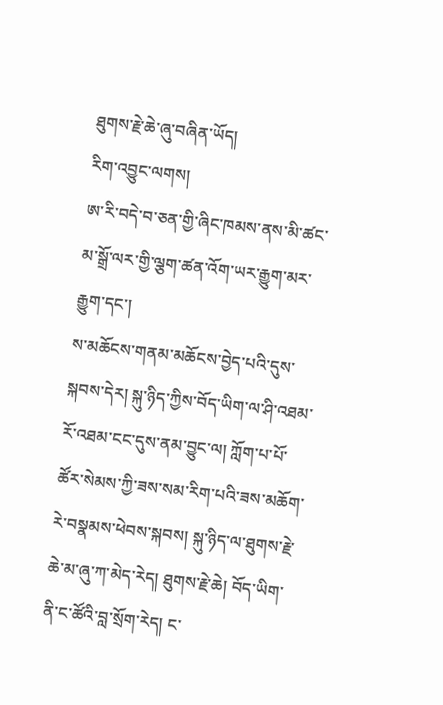ཐུགས་རྗེ་ཆེ་ཞུ་བཞིན་ཡོད།
རིག་འབྱུང་ལགས།
ཨ་རི་བདེ་བ་ཅན་གྱི་ཞིང་ཁམས་ནས་མི་ཚང་མ་སྒྲོ་ལར་གྱི་ལྕག་ཚན་འོག་ཡར་རྒྱུག་མར་རྒྱུག་དང་།
ས་མཆོངས་གནམ་མཆོངས་བྱེད་པའི་དུས་སྐབས་དེར། སྐུ་ཉིད་ཀྱིས་བོད་ཡིག་ལ་ཤི་འཐམ་རོ་འཐམ་ངང་དུས་ནམ་བྱུང་ལ། ཀློག་པ་པོ་ཚོར་སེམས་ཀྱི་ཟས་སམ་རིག་པའི་ཟས་མཆོག་རེ་བསྣམས་ཕེབས་སྐབས། སྐུ་ཉིད་ལ་ཐུགས་རྗེ་ཆེ་མ་ཞུ་ཀ་མེད་རེད། ཐུགས་རྗེ་ཆེ། བོད་ཡིག་ནི་ང་ཚོའི་བླ་སྲོག་རེད། ང་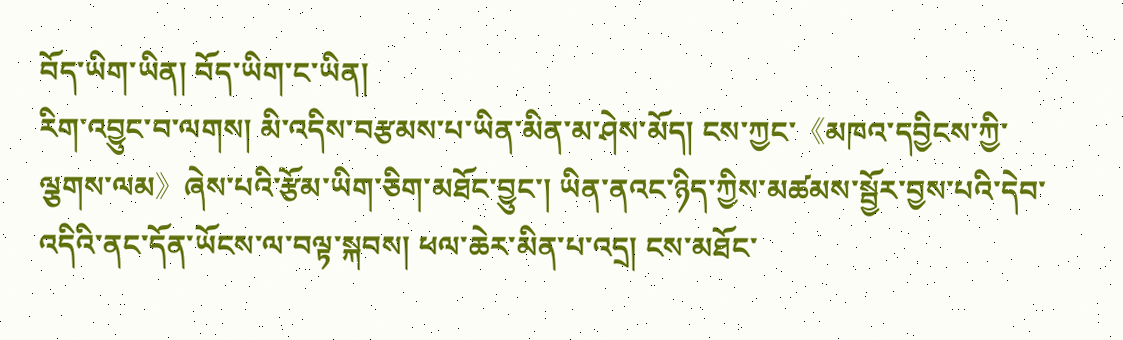བོད་ཡིག་ཡིན། བོད་ཡིག་ང་ཡིན།
རིག་འབྱུང་བ་ལགས། མི་འདིས་བརྩམས་པ་ཡིན་མིན་མ་ཤེས་མོད། ངས་ཀྱང་《མཁའ་དབྱིངས་ཀྱི་ལྕགས་ལམ》ཞེས་པའི་རྩོམ་ཡིག་ཅིག་མཐོང་བྱུང་། ཡིན་ནའང་ཉིད་ཀྱིས་མཚམས་སྦྱོར་བྱས་པའི་དེབ་འདིའི་ནང་དོན་ཡོངས་ལ་བལྟ་སྐབས། ཕལ་ཆེར་མིན་པ་འདྲ། ངས་མཐོང་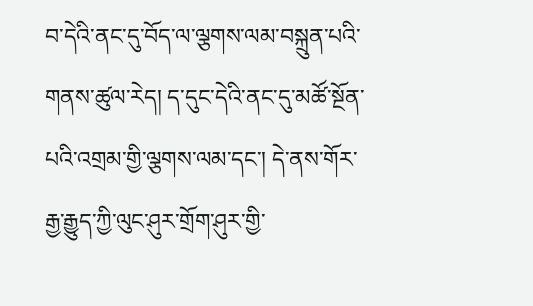བ་དེའི་ནང་དུ་བོད་ལ་ལྕགས་ལམ་བསྐྲུན་པའི་གནས་ཚུལ་རེད། ད་དུང་དེའི་ནང་དུ་མཚོ་སྔོན་པའི་འགྲམ་གྱི་ལྕགས་ལམ་དང་། དེ་ནས་གོར་རྒྱ་རྒྱུད་ཀྱི་ལུང་ཤུར་གྲོག་ཤུར་གྱི་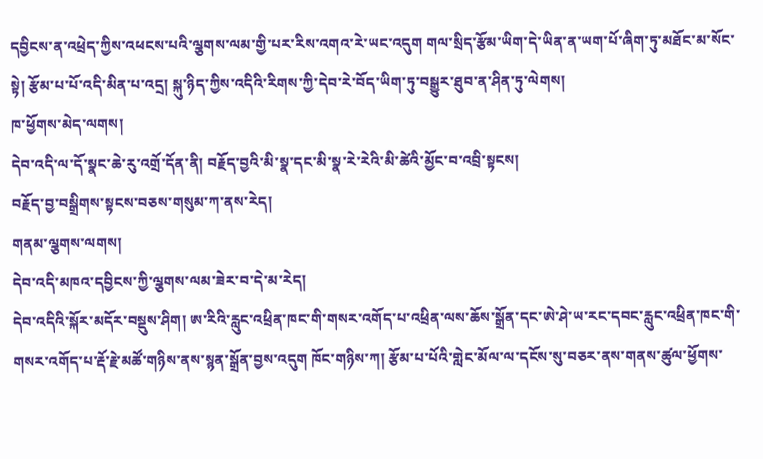དབྱིངས་ན་འཕྲེད་ཀྱིས་འཕངས་པའི་ལྕགས་ལམ་གྱི་པར་རིས་འགའ་རེ་ཡང་འདུག གལ་སྲིད་རྩོམ་ཡིག་དེ་ཡིན་ན་ཡག་པོ་ཞིག་ཏུ་མཐོང་མ་སོང་སྟེ། རྩོམ་པ་པོ་འདི་མིན་པ་འདྲ། སྐུ་ཉིད་ཀྱིས་འདིའི་རིགས་ཀྱི་དེབ་རེ་བོད་ཡིག་ཏུ་བསྒྱུར་ཐུབ་ན་ཤིན་ཏུ་ལེགས།
ཁ་ཕྱོགས་མེད་ལགས།
དེབ་འདི་ལ་དོ་སྣང་ཆེ་རུ་འགྲོ་དོན་ནི། བརྗོད་བྱའི་མི་སྣ་དང་མི་སྣ་རེ་རེའི་མི་ཚེའི་མྱོང་བ་འབྲི་སྟངས།
བརྗོད་བྱ་བསྒྲིགས་སྟངས་བཅས་གསུམ་ཀ་ནས་རེད།
གནམ་ལྕགས་ལགས།
དེབ་འདི་མཁའ་དབྱིངས་ཀྱི་ལྕགས་ལམ་ཟེར་བ་དེ་མ་རེད།
དེབ་འདིའི་སྐོར་མདོར་བསྡུས་ཤིག། ཨ་རིའི་རླུང་འཕྲིན་ཁང་གི་གསར་འགོད་པ་འཕྲིན་ལས་ཆོས་སྒྲོན་དང་ཨེ་ཤེ་ཡ་རང་དབང་རླུང་འཕྲིན་ཁང་གི་གསར་འགོད་པ་རྡོ་རྗེ་མཚོ་གཉིས་ནས་སྙན་སྒྲོན་བྱས་འདུག ཁོང་གཉིས་ཀ། རྩོམ་པ་པོའི་གླེང་མོལ་ལ་དངོས་སུ་བཅར་ནས་གནས་ཚུལ་ཕྱོགས་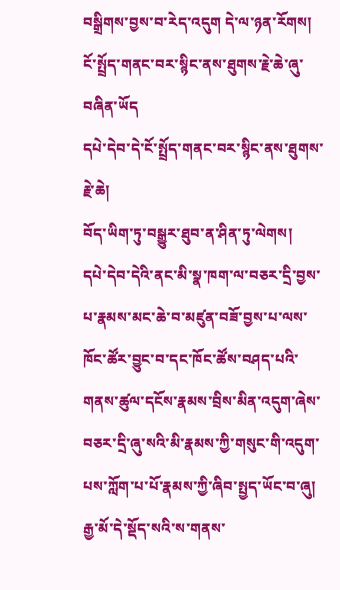བསྒྲིགས་བྱས་བ་རེད་འདུག དེ་ལ་ཉན་རོགས།
ངོ་སྤྲོད་གནང་བར་སྙིང་ནས་ཐུགས་རྗེ་ཆེ་ཞུ་བཞིན་ཡོད
དཔེ་དེབ་དེ་ངོ་སྤྲོད་གནང་བར་སྙིང་ནས་ཐུགས་རྗེ་ཆེ།
བོད་ཡིག་ཏུ་བསྒྱུར་ཐུབ་ན་ཤིན་ཏུ་ལེགས།
དཔེ་དེབ་དེའི་ནང་མི་སྣ་ཁག་ལ་བཅར་དྲི་བྱས་པ་རྣམས་མང་ཆེ་བ་མཛུན་བཟོ་བྱས་པ་ལས་ཁོང་ཚོར་བྱུང་བ་དང་ཁོང་ཚོས་བཤད་པའི་གནས་ཚུལ་དངོས་རྣམས་བྲིས་མིན་འདུག་ཞེས་བཅར་དྲི་ཞུ་སའི་མི་རྣམས་ཀྱི་གསུང་གི་འདུག་པས་ཀློག་པ་པོ་རྣམས་ཀྱི་ཞིབ་སྤྱད་ཡོང་བ་ཞུ། རྒྱ་མོ་དེ་སྡོད་སའི་ས་གནས་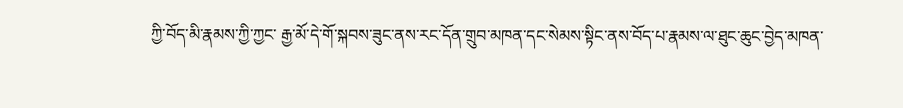ཀྱི་བོད་མི་རྣམས་ཀྱི་ཀྱང་ རྒྱ་མོ་དེ་གོ་སྐབས་ཟུང་ནས་རང་དོན་གྲུབ་མཁན་དང་སེམས་སྟིང་ནས་བོད་པ་རྣམས་ལ་ཐུང་ཆུང་བྱེད་མཁན་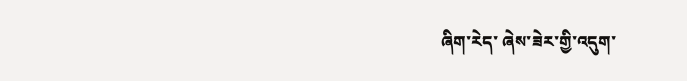ཞིག་རེད་ ཞེས་ཟེར་གྱི་འདུག་